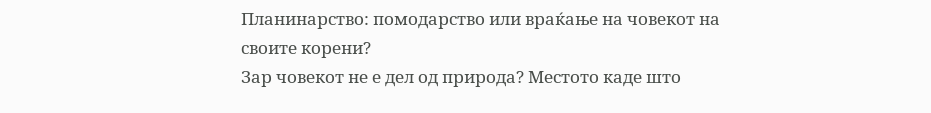Планинарство: помодарство или враќање на човекот на своите корени?
Зар човекот не е дел од природа? Местото каде што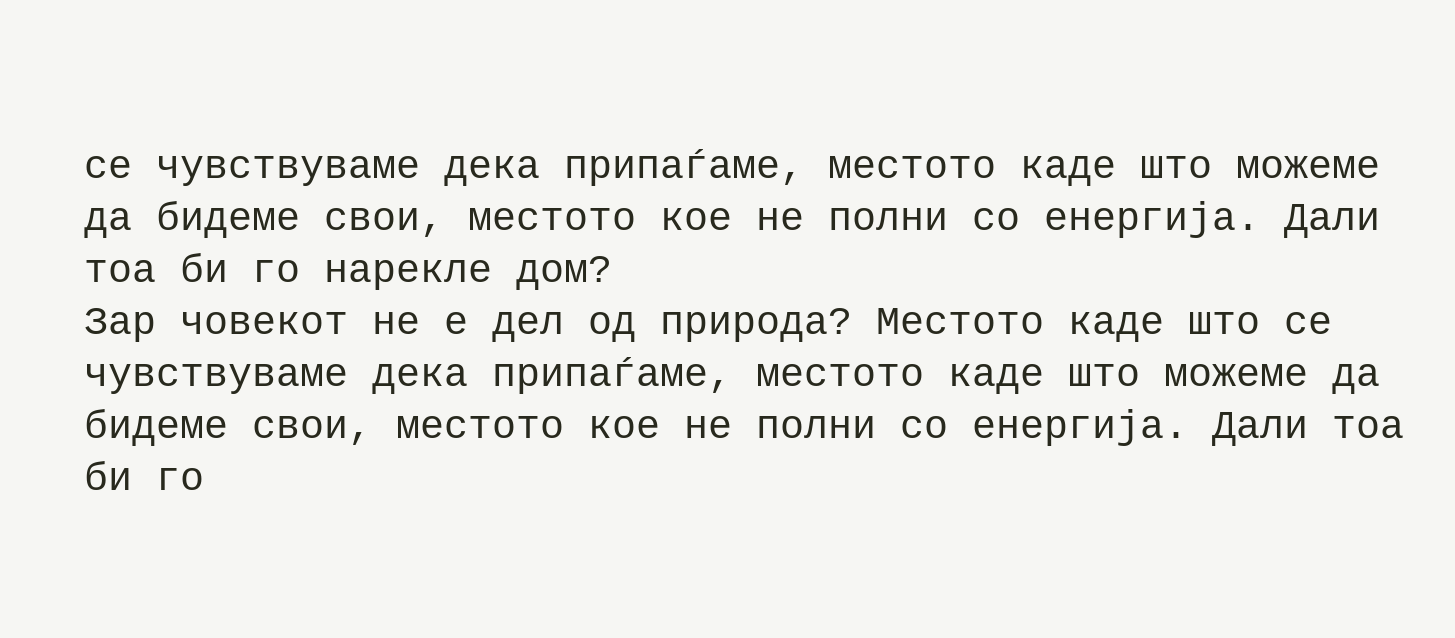се чувствуваме дека припаѓаме, местото каде што можеме да бидеме свои, местото кое не полни со енергија. Дали тоа би го нарекле дом?
Зар човекот не е дел од природа? Местото каде што се чувствуваме дека припаѓаме, местото каде што можеме да бидеме свои, местото кое не полни со енергија. Дали тоа би го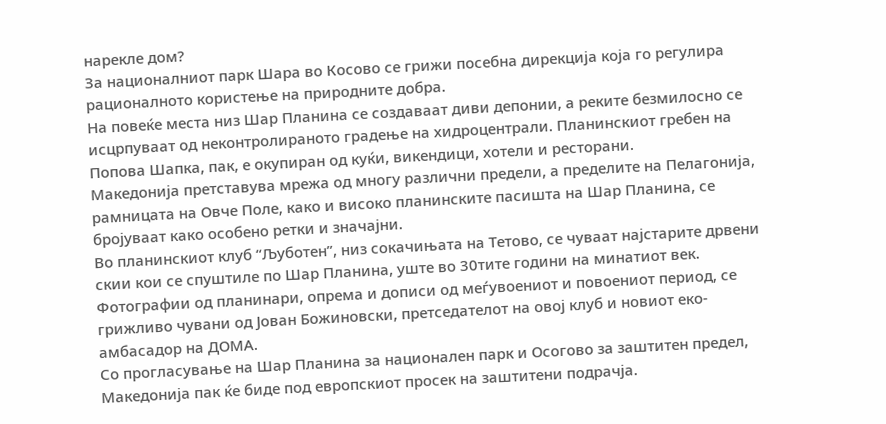нарекле дом?
За националниот парк Шара во Косово се грижи посебна дирекција која го регулира рационалното користење на природните добра.
На повеќе места низ Шар Планина се создаваат диви депонии, а реките безмилосно се исцрпуваат од неконтролираното градење на хидроцентрали. Планинскиот гребен на Попова Шапка, пак, е окупиран од куќи, викендици, хотели и ресторани.
Македонија претставува мрежа од многу различни предели, а пределите на Пелагонија, рамницата на Овче Поле, како и високо планинските пасишта на Шар Планина, се бројуваат како особено ретки и значајни.
Во планинскиот клуб “Љуботен”, низ сокачињата на Тетово, се чуваат најстарите дрвени скии кои се спуштиле по Шар Планина, уште во 30тите години на минатиот век. Фотографии од планинари, опрема и дописи од меѓувоениот и повоениот период, се грижливо чувани од Јован Божиновски, претседателот на овој клуб и новиот еко-амбасадор на ДОМА.
Со прогласување на Шар Планина за национален парк и Осогово за заштитен предел, Македонија пак ќе биде под европскиот просек на заштитени подрачја.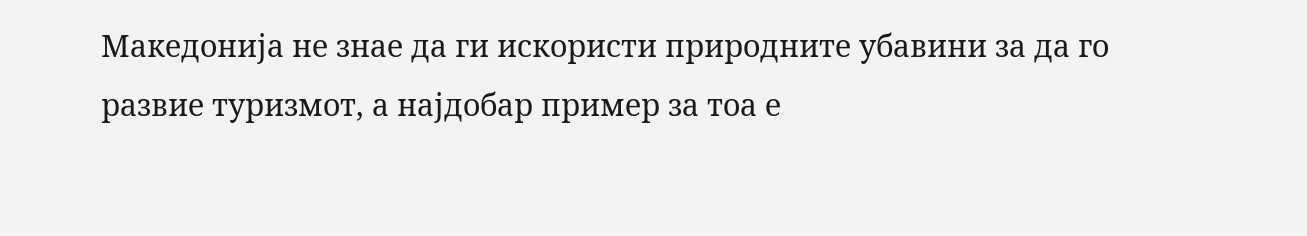Македонија не знае да ги искористи природните убавини за да го развие туризмот, а најдобар пример за тоа е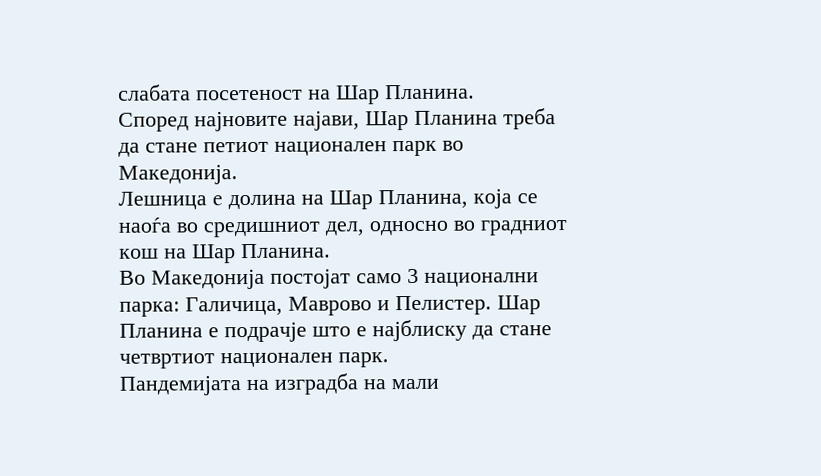слабата посетеност на Шар Планина.
Според најновите најави, Шар Планина треба да стане петиот национален парк во Македонија.
Лешница e долина на Шар Планина, која се наоѓа во средишниот дел, односно во градниот кош на Шар Планина.
Во Македонија постојат само 3 национални парка: Галичица, Маврово и Пелистер. Шар Планина е подрачје што е најблиску да стане четвртиот национален парк.
Пандемијата на изградба на мали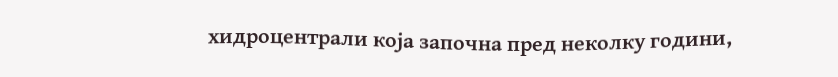хидроцентрали која започна пред неколку години,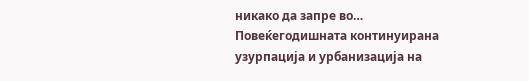никако да запре во…
Повеќегодишната континуирана узурпација и урбанизација на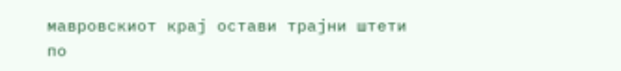мавровскиот крај остави трајни штети по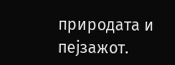природата и пејзажот.